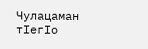Чулацаман тӀегӀо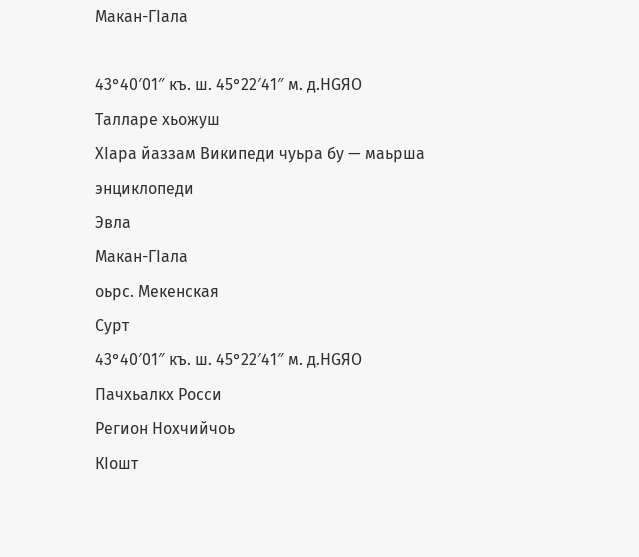Макан-ГӀала

43°40′01″ къ. ш. 45°22′41″ м. д.HGЯO
Талларе хьожуш
ХӀара йаззам Википеди чуьра бу — маьрша энциклопеди
Эвла
Макан-ГӀала
оьрс. Мекенская
Сурт
43°40′01″ къ. ш. 45°22′41″ м. д.HGЯO
Пачхьалкх Росси
Регион Нохчийчоь
КӀошт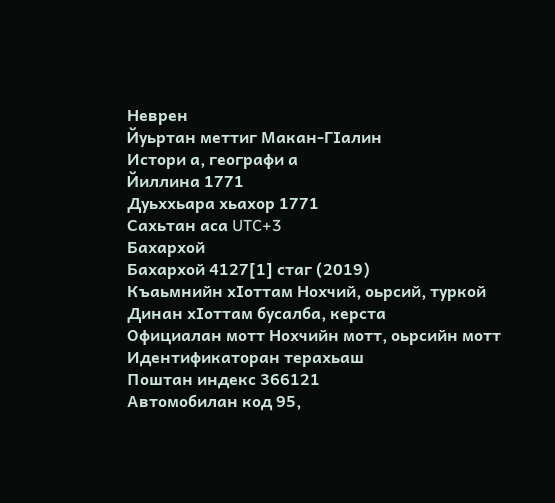Неврен
Йуьртан меттиг Макан-ГӀалин
Истори а, географи а
Йиллина 1771
Дуьххьара хьахор 1771
Сахьтан аса UTC+3
Бахархой
Бахархой 4127[1] стаг (2019)
Къаьмнийн хӀоттам Нохчий, оьрсий, туркой
Динан хӀоттам бусалба, керста
Официалан мотт Нохчийн мотт, оьрсийн мотт
Идентификаторан терахьаш
Поштан индекс 366121
Автомобилан код 95,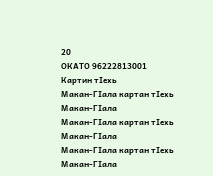20
ОКАТО 96222813001
Картин тӀехь
Макан-ГӀала картан тӀехь
Макан-ГӀала
Макан-ГӀала картан тӀехь
Макан-ГӀала
Макан-ГӀала картан тӀехь
Макан-ГӀала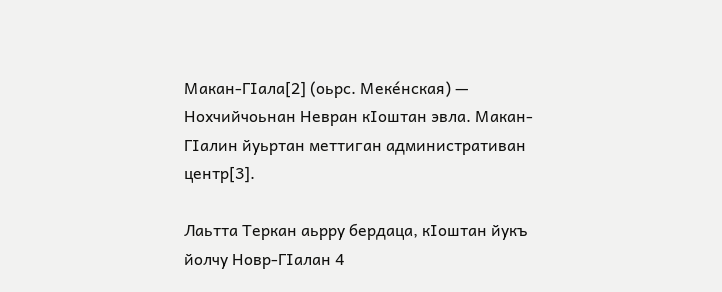Макан-ГIала[2] (оьрс. Меке́нская) — Нохчийчоьнан Невран кӀоштан эвла. Макан-ГӀалин йуьртан меттиган административан центр[3].

Лаьтта Теркан аьрру бердаца, кӀоштан йукъ йолчу Новр-ГӀалан 4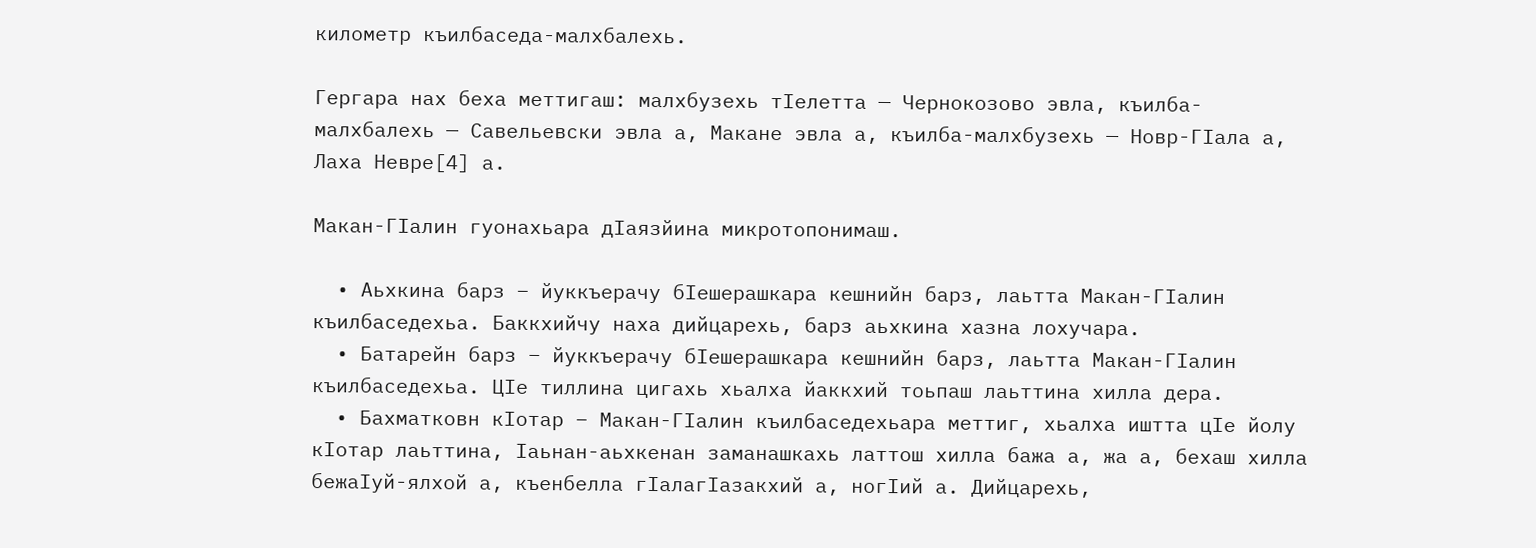километр къилбаседа-малхбалехь.

Гергара нах беха меттигаш: малхбузехь тӀелетта — Чернокозово эвла, къилба-малхбалехь — Савельевски эвла а, Макане эвла а, къилба-малхбузехь — Новр-ГӀала а, Лаха Невре[4] а.

Макан-ГӀалин гуонахьара дӀаязйина микротопонимаш.

  • Аьхкина барз – йуккъерачу бӀешерашкара кешнийн барз, лаьтта Макан-ГӀалин къилбаседехьа. Баккхийчу наха дийцарехь, барз аьхкина хазна лохучара.
  • Батарейн барз – йуккъерачу бӀешерашкара кешнийн барз, лаьтта Макан-ГӀалин къилбаседехьа. ЦӀе тиллина цигахь хьалха йаккхий тоьпаш лаьттина хилла дера.
  • Бахматковн кӀотар – Макан-ГӀалин къилбаседехьара меттиг, хьалха иштта цӀе йолу кӀотар лаьттина, Ӏаьнан-аьхкенан заманашкахь латтош хилла бажа а, жа а, бехаш хилла бежаӀуй-ялхой а, къенбелла гӀалагӀазакхий а, ногӀий а. Дийцарехь,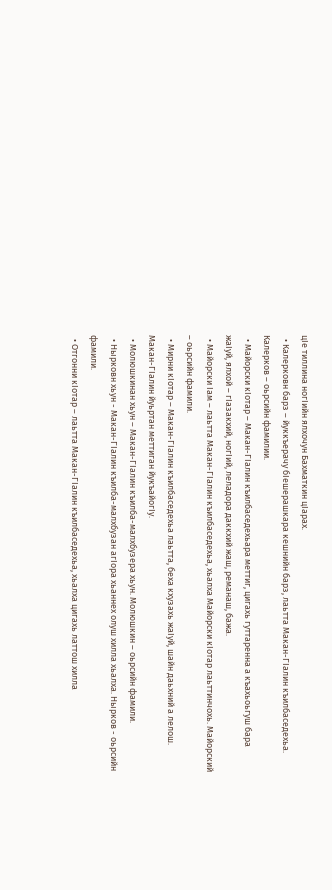цӀе тиллина ногӀийн ялхочун Бахматкин цӀарах.
  • Калерковн барз – йуккъерачу бӀешерашкара кешнийн барз, лаьтта Макан-ГӀалин къилбаседехьа. Калерков – оьрсийн фамилии.
  • Майорски кӀотар – Макан-ГӀалин къилбаседехьара меттиг, цигахь гуттаренна а къахьоьгуш бара жаӀуй, ялхой – гӀазакхий, ногӀий, леладора даккхий жаш, реманаш, бажа.
  • Майорски Ӏам – лаьтта Макан-ГӀалин къилбаседехьа, хьалха Майорски кӀотар лаьттинчохь. Майорский – оьрсийн фамили.
  • Мирни кӀотар – Макан-ГӀалин къилбаседехьа лаьтта, беха кхузахь жаӀуй, шайн даьхний а лелош. Макан-ГӀалин йуьртан меттиган йукъайогӀу.
  • Молюшкинан хьун – Макан-ГӀалин къилба-малхбузера хьун. Молюшкин – оьрсийн фамили.
  • Нырковн хьун - Макан-ГӀалин къилба-малхбузан агӀора хьаннех олуш хилла хьалха. Нырков - оьрсийн фамили.
  • Отгонни кӀотар – лаьтта Макан-ГӀалин къилбаседехьа, хьалха цигахь латтош хилла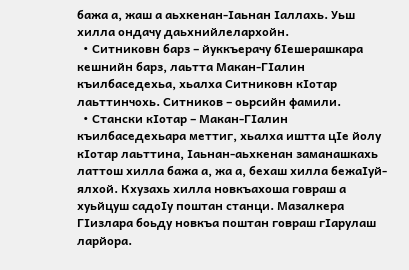бажа а, жаш а аьхкенан-Ӏаьнан Ӏаллахь. Уьш хилла ондачу даьхнийлелархойн.
  • Ситниковн барз – йуккъерачу бӀешерашкара кешнийн барз, лаьтта Макан-ГӀалин къилбаседехьа, хьалха Ситниковн кӀотар лаьттинчохь. Ситников – оьрсийн фамили.
  • Стански кӀотар – Макан-ГӀалин къилбаседехьара меттиг, хьалха иштта цӀе йолу кӀотар лаьттина, Ӏаьнан-аьхкенан заманашкахь латтош хилла бажа а, жа а, бехаш хилла бежаӀуй-ялхой. Кхузахь хилла новкъахоша говраш а хуьйцуш садоӀу поштан станци. Мазалкера ГӀизлара боьду новкъа поштан говраш гӀарулаш ларйора.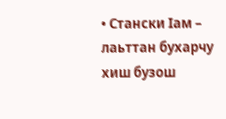• Стански Ӏам – лаьттан бухарчу хиш бузош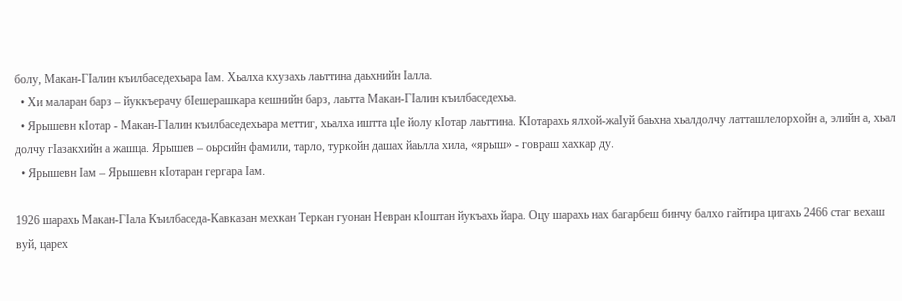болу, Макан-ГӀалин къилбаседехьара Ӏам. Хьалха кхузахь лаьттина даьхнийн Ӏалла.
  • Хи маларан барз – йуккъерачу бӀешерашкара кешнийн барз, лаьтта Макан-ГӀалин къилбаседехьа.
  • Ярышевн кӀотар - Макан-ГӀалин къилбаседехьара меттиг, хьалха иштта цӀе йолу кӀотар лаьттина. КӀотарахь ялхой-жаӀуй баьхна хьалдолчу латташлелорхойн а, элийн а, хьал долчу гӀазакхийн а жашца. Ярышев – оьрсийн фамили, тарло, туркойн дашах йаьлла хила, «ярыш» - говраш хахкар ду.
  • Ярышевн Ӏам – Ярышевн кӀотаран гергара Ӏам.

1926 шарахь Макан-ГӀала Къилбаседа-Кавказан мехкан Теркан гуонан Невран кӀоштан йукъахь йара. Оцу шарахь нах багарбеш бинчу балхо гайтира цигахь 2466 стаг вехаш вуй, царех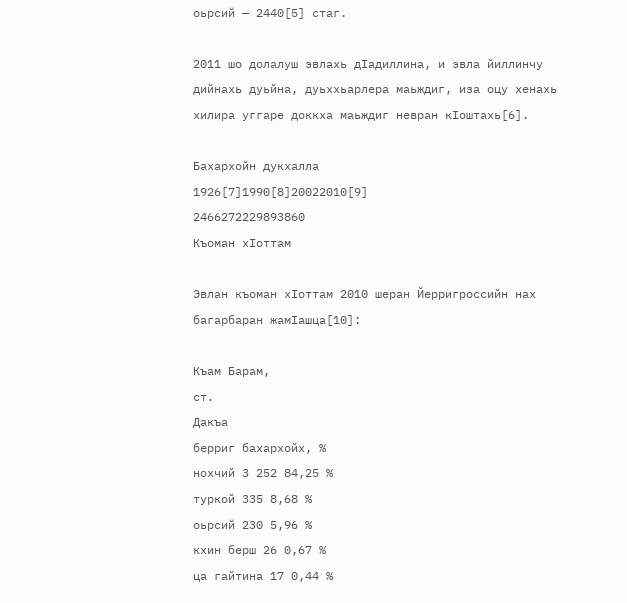оьрсий — 2440[5] стаг.

2011 шо долалуш эвлахь дӀадиллина, и эвла йиллинчу дийнахь дуьйна, дуьххьарлера маьждиг, иза оцу хенахь хилира уггаре доккха маьждиг невран кӀоштахь[6].

Бахархойн дукхалла
1926[7]1990[8]20022010[9]
2466272229893860
Къоман хӀоттам

Эвлан къоман хӀоттам 2010 шеран Йерригроссийн нах багарбаран жамӀашца[10]:

Къам Барам,
ст.
Дакъа
берриг бахархойх, %
нохчий 3 252 84,25 %
туркой 335 8,68 %
оьрсий 230 5,96 %
кхин берш 26 0,67 %
ца гайтина 17 0,44 %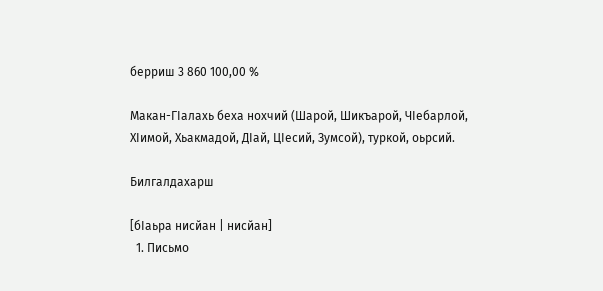берриш 3 860 100,00 %

Макан-ГӀалахь беха нохчий (Шарой, Шикъарой, ЧӀебарлой, ХӀимой, Хьакмадой, ДӀай, ЦӀесий, Зумсой), туркой, оьрсий.

Билгалдахарш

[бӀаьра нисйан | нисйан]
  1. Письмо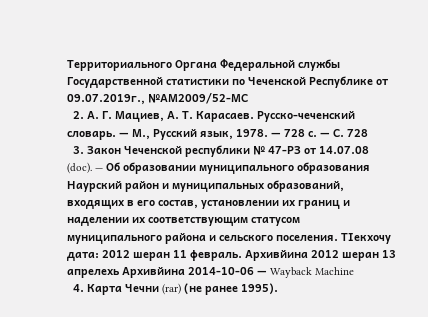Территориального Органа Федеральной службы Государственной статистики по Чеченской Республике от 09.07.2019г., №АМ2009/52-МС
  2. А. Г. Мациев, А. Т. Карасаев. Русско-чеченский словарь. — М., Русский язык, 1978. — 728 с. — С. 728
  3. Закон Чеченской республики № 47-РЗ от 14.07.08 (doc). — Об образовании муниципального образования Наурский район и муниципальных образований, входящих в его состав, установлении их границ и наделении их соответствующим статусом муниципального района и сельского поселения. ТӀекхочу дата: 2012 шеран 11 февраль. Архивйина 2012 шеран 13 апрелехь Архивйина 2014-10-06 — Wayback Machine
  4. Карта Чечни (rar) (не ранее 1995).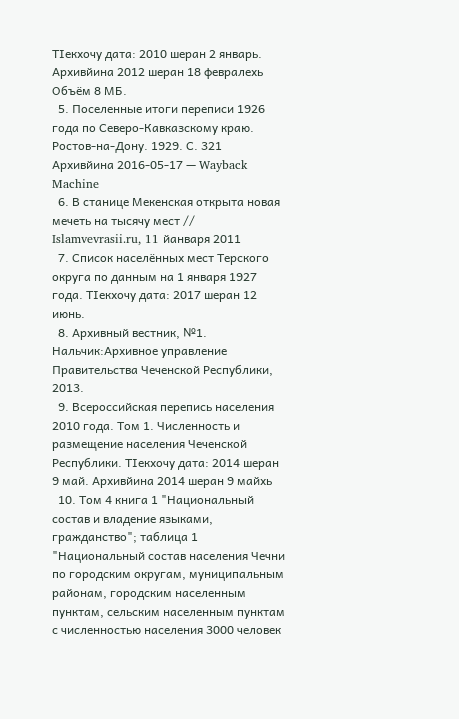ТӀекхочу дата: 2010 шеран 2 январь. Архивйина 2012 шеран 18 февралехь Объём 8 МБ.
  5. Поселенные итоги переписи 1926 года по Северо-Кавказскому краю. Ростов-на-Дону. 1929. С. 321 Архивйина 2016-05-17 — Wayback Machine
  6. В станице Мекенская открыта новая мечеть на тысячу мест // Islamvevrasii.ru, 11 йанваря 2011
  7. Список населённых мест Терского округа по данным на 1 января 1927 года. ТӀекхочу дата: 2017 шеран 12 июнь.
  8. Архивный вестник, №1. Нальчик:Архивное управление Правительства Чеченской Республики, 2013.
  9. Всероссийская перепись населения 2010 года. Том 1. Численность и размещение населения Чеченской Республики. ТӀекхочу дата: 2014 шеран 9 май. Архивйина 2014 шеран 9 майхь
  10. Том 4 книга 1 "Национальный состав и владение языками, гражданство"; таблица 1 "Национальный состав населения Чечни по городским округам, муниципальным районам, городским населенным пунктам, сельским населенным пунктам с численностью населения 3000 человек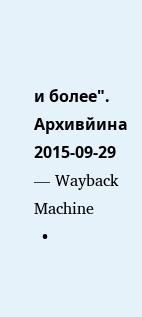и более". Архивйина 2015-09-29 — Wayback Machine
  •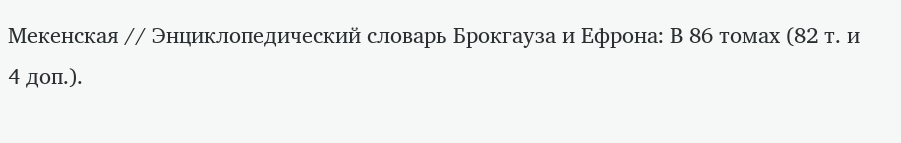Мекенская // Энциклопедический словарь Брокгауза и Ефрона: В 86 томах (82 т. и 4 доп.).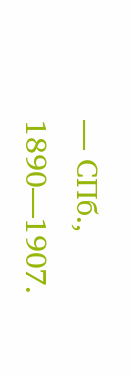— СПб., 1890—1907.